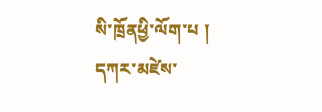སི་ཁྲོནཕྱི་ལོག་པ །
དཀར་མཛེས་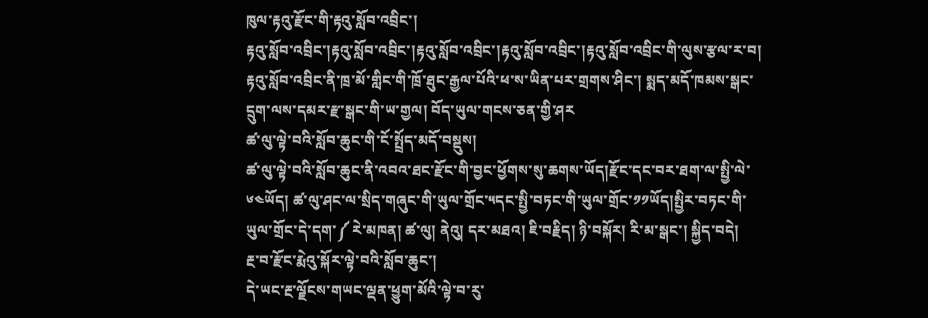ཁུལ་རྟའུ་རྫོང་གི་རྟའུ་སློབ་འབྲིང་།
རྟའུ་སློབ་འབྲིང་།རྟའུ་སློབ་འབྲིང་།རྟའུ་སློབ་འབྲིང་།རྟའུ་སློབ་འབྲིང་།རྟའུ་སློབ་འབྲིང་གི་ལུས་རྩལ་ར་བ། རྟའུ་སློབ་འབྲིང་ནི་ཁྲ་མོ་གླིང་གི་ཁྲོ་ཐུང་རྒྱལ་པོའི་ཕ་ས་ཡིན་པར་གྲགས་ཤིང་། སྨད་མདོ་ཁམས་སྒང་དྲུག་ལས་དམར་རྫ་སྒང་གི་ཡ་གྱལ། བོད་ཡུལ་གངས་ཅན་གྱི་ཤར
ཚ་ལུ་ལྟེ་བའི་སློབ་ཆུང་གི་ངོ་སྤྲོད་མདོ་བསྡུས།
ཚ་ལུ་ལྟེ་བའི་སློབ་ཆུང་ནི་འབའ་ཐང་རྫོང་གི་བྱང་ཕྱོགས་སུ་ཆགས་ཡོད།རྫོང་དང་བར་ཐག་ལ་སྤྱི་ལེ་༦༤ཡོད། ཚ་ལུ་ཤང་ལ་སྲིད་གཞུང་གི་ཡུལ་གྲོང་༥དང་སྤྱི་བཏང་གི་ཡུལ་གྲོང་༡༡ཡོད།སྤྱིར་བཏང་གི་ཡུལ་གྲོང་དེ་དག་༼ རེ་མཁན། ཚ་ལུ། ནེའུ། དར་མཐའ། ཇི་བརྗིད། ཉི་བསྐོར། རི་མ་སྒང་། སྐྱིད་བདེ།
རྔ་བ་རྫོང་རྨེའུ་སྐོར་ལྟེ་བའི་སློབ་ཆུང་།
དེ་ཡང་རྔ་ལྗོངས་གཡང་ལྡན་ཕྱུག་མོའི་ལྟེ་བ་རུ་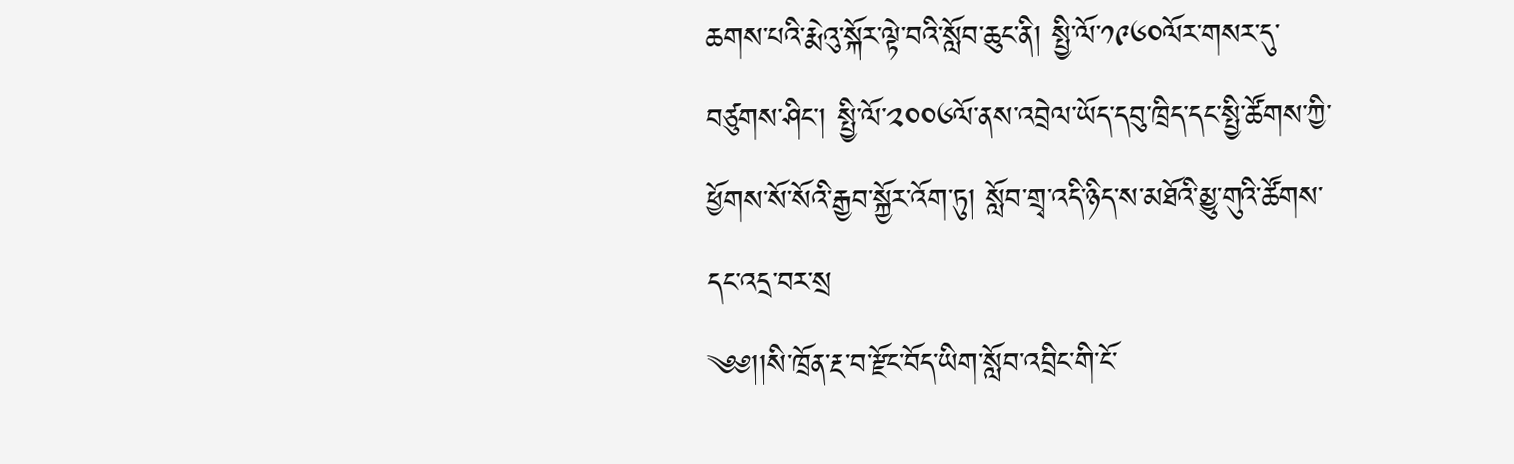ཆགས་པའི་རྨེའུ་སྐོར་ལྟེ་བའི་སློབ་ཆུང་ནི། སྤྱི་ལོ་༡༩༦༠ལོར་གསར་དུ་བཙུགས་ཤིང་། སྤྱི་ལོ་༢༠༠༦ལོ་ནས་འབྲེལ་ཡོད་དབུ་ཁྲིད་དང་སྤྱི་ཚོགས་ཀྱི་ཕྱོགས་སོ་སོའི་རྒྱབ་སྐྱོར་འོག་ཏུ། སློབ་གྲྭ་འདི་ཉིད་ས་མཐོའི་མྱུ་གུའི་ཚོགས་དང་འདྲ་བར་སྲ
༄༅།།སི་ཁྲོན་རྔ་བ་རྫོང་བོད་ཡིག་སློབ་འབྲིང་གི་ངོ་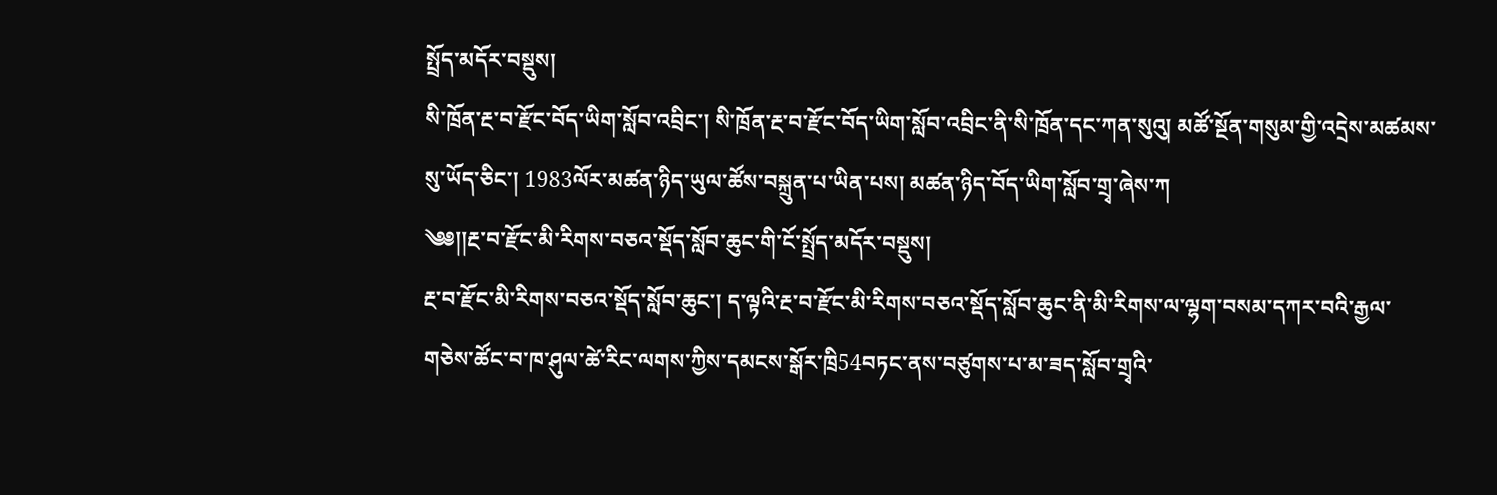སྤྲོད་མདོར་བསྡུས།
སི་ཁྲོན་རྔ་བ་རྫོང་བོད་ཡིག་སློབ་འབྲིང་། སི་ཁྲོན་རྔ་བ་རྫོང་བོད་ཡིག་སློབ་འབྲིང་ནི་སི་ཁྲོན་དང་ཀན་སུའུ། མཚོ་སྔོན་གསུམ་གྱི་འདྲེས་མཚམས་སུ་ཡོད་ཅིང་། 1983ལོར་མཚན་ཉིད་ཡུལ་ཚོས་བསྐྲུན་པ་ཡིན་པས། མཚན་ཉིད་བོད་ཡིག་སློབ་གྲྭ་ཞེས་ཀ
༄༅།།རྔ་བ་རྫོང་མི་རིགས་བཅའ་སྡོད་སློབ་ཆུང་གི་ངོ་སྤྲོད་མདོར་བསྡུས།
རྔ་བ་རྫོང་མི་རིགས་བཅའ་སྡོད་སློབ་ཆུང་། ད་ལྟའི་རྔ་བ་རྫོང་མི་རིགས་བཅའ་སྡོད་སློབ་ཆུང་ནི་མི་རིགས་ལ་ལྷག་བསམ་དཀར་བའི་རྒྱལ་གཅེས་ཚོང་བ་ཁ་ཤུལ་ཚེ་རིང་ལགས་ཀྱིས་དམངས་སྒོར་ཁྲི54བཏང་ནས་བཙུགས་པ་མ་ཟད་སློབ་གྲྭའི་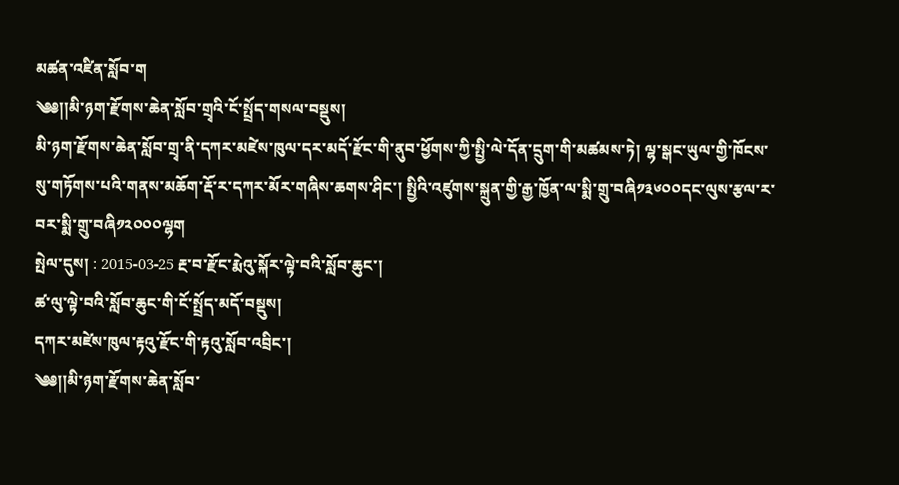མཚན་འཛིན་སློབ་ག
༄༅།།མི་ཉག་རྫོགས་ཆེན་སློབ་གྲྭའི་ངོ་སྤྲོད་གསལ་བསྡུས།
མི་ཉག་རྫོགས་ཆེན་སློབ་གྲྭ་ནི་དཀར་མཛེས་ཁུལ་དར་མདོ་རྫོང་གི་ནུབ་ཕྱོགས་ཀྱི་སྤྱི་ལེ་དོན་དྲུག་གི་མཚམས་ཏེ། ལྷ་སྒང་ཡུལ་གྱི་ཁོངས་སུ་གཏོགས་པའི་གནས་མཆོག་རྡོ་ར་དཀར་མོར་གཞིས་ཆགས་ཤིང་། སྤྱིའི་འཛུགས་སྐྲུན་གྱི་རྒྱ་ཁྱོན་ལ་སྨི་གྲུ་བཞི༡༣༦༠༠དང་ལུས་རྩལ་ར་བར་སྨི་གྲུ་བཞི༡༢༠༠༠ལྷག
སྤེལ་དུས། : 2015-03-25 རྔ་བ་རྫོང་རྨེའུ་སྐོར་ལྟེ་བའི་སློབ་ཆུང་།
ཚ་ལུ་ལྟེ་བའི་སློབ་ཆུང་གི་ངོ་སྤྲོད་མདོ་བསྡུས།
དཀར་མཛེས་ཁུལ་རྟའུ་རྫོང་གི་རྟའུ་སློབ་འབྲིང་།
༄༅།།མི་ཉག་རྫོགས་ཆེན་སློབ་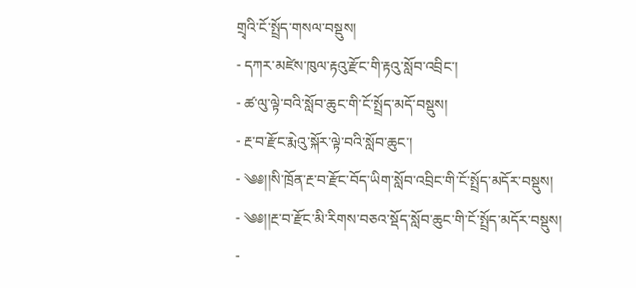གྲྭའི་ངོ་སྤྲོད་གསལ་བསྡུས།
- དཀར་མཛེས་ཁུལ་རྟའུ་རྫོང་གི་རྟའུ་སློབ་འབྲིང་།
- ཚ་ལུ་ལྟེ་བའི་སློབ་ཆུང་གི་ངོ་སྤྲོད་མདོ་བསྡུས།
- རྔ་བ་རྫོང་རྨེའུ་སྐོར་ལྟེ་བའི་སློབ་ཆུང་།
- ༄༅།།སི་ཁྲོན་རྔ་བ་རྫོང་བོད་ཡིག་སློབ་འབྲིང་གི་ངོ་སྤྲོད་མདོར་བསྡུས།
- ༄༅།།རྔ་བ་རྫོང་མི་རིགས་བཅའ་སྡོད་སློབ་ཆུང་གི་ངོ་སྤྲོད་མདོར་བསྡུས།
-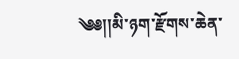༄༅།།མི་ཉག་རྫོགས་ཆེན་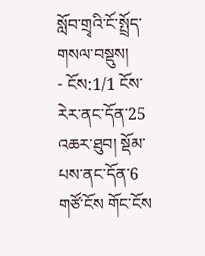སློབ་གྲྭའི་ངོ་སྤྲོད་གསལ་བསྡུས།
- ངོས:1/1 ངོས་རེར་ནང་དོན་25 འཆར་ཐུབ། སྡོམ་པས་ནང་དོན་6 གཙོ་ངོས གོང་ངོས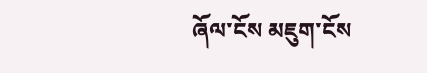ཞོལ་ངོས མཇུག་ངོས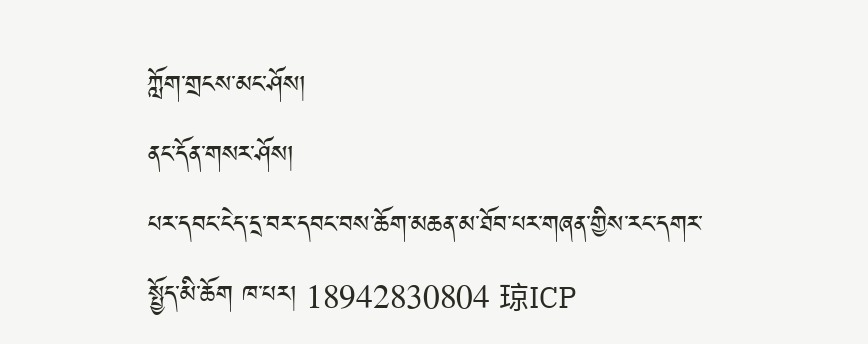ཀློག་གྲངས་མང་ཤོས།
ནང་དོན་གསར་ཤོས།
པར་དབང་ངེད་དྲ་བར་དབང་བས་ཆོག་མཆན་མ་ཐོབ་པར་གཞན་གྱིས་རང་དགར་སྤྱོད་མི་ཆོག ཁ་པར། 18942830804 琼ICP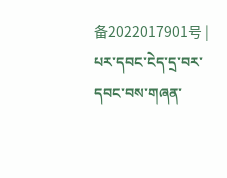备2022017901号 |
པར་དབང་ངེད་དྲ་བར་དབང་བས་གཞན་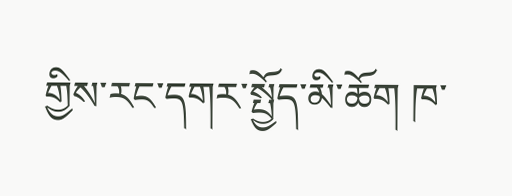གྱིས་རང་དགར་སྤྱོད་མི་ཆོག ཁ་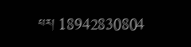པར། 18942830804